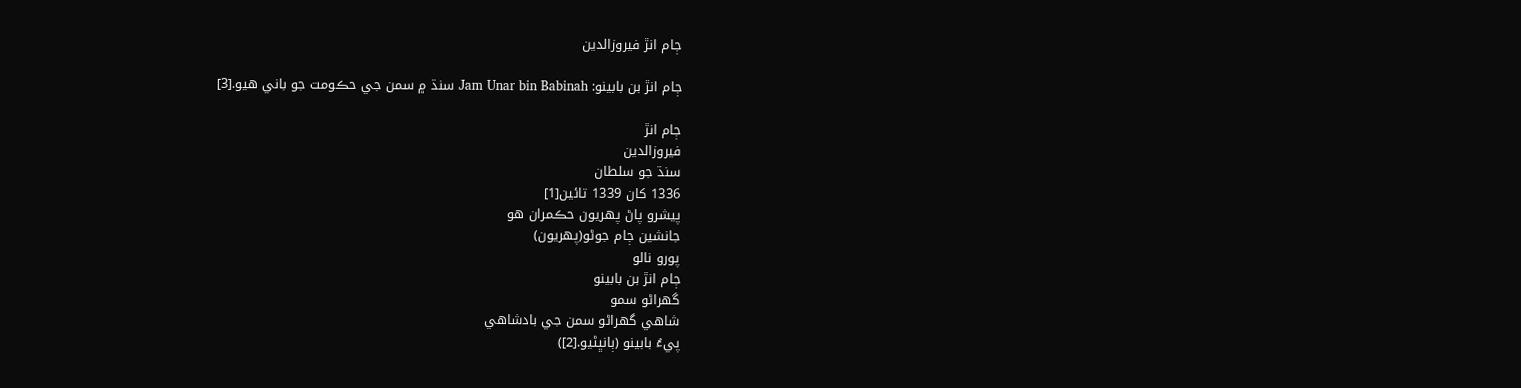ڄام انڙ فيروزالدين

ڄام انڙ بن بابينو: Jam Unar bin Babinah سنڌ ۾ سمن جي حڪومت جو باني ھيو.[3]

ڄام انڙ
فيروزالدين
سنڌ جو سلطان
1336 کان 1339 تائين[1]
پيشرو پاڻ پھريون حڪمران ھو
جانشين ڄام جوڻو(پھريون)
پورو نالو
ڄام انڙ بن بابينو
گهراڻو سمو
شاھي گھراڻو سمن جي بادشاھي
پيءُ بابينو (ٻانڀڻيو.[2])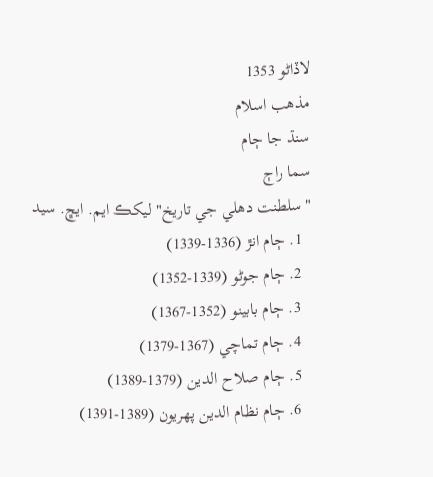لاڏاڻو 1353
مذھب اسلام
سنڌ جا ڄام
سما راڄ
"سلطنت دهلي جي تاريخ" ليکڪ ايم. ايڇ. سيد
  1. ڄام انڙ (1336-1339)
  2. ڄام جوڻو (1339-1352)
  3. ڄام بابينو (1352-1367)
  4. ڄام تماچي (1367-1379)
  5. ڄام صلاح الدين (1379-1389)
  6. ڄام نظام الدين پھريون (1389-1391)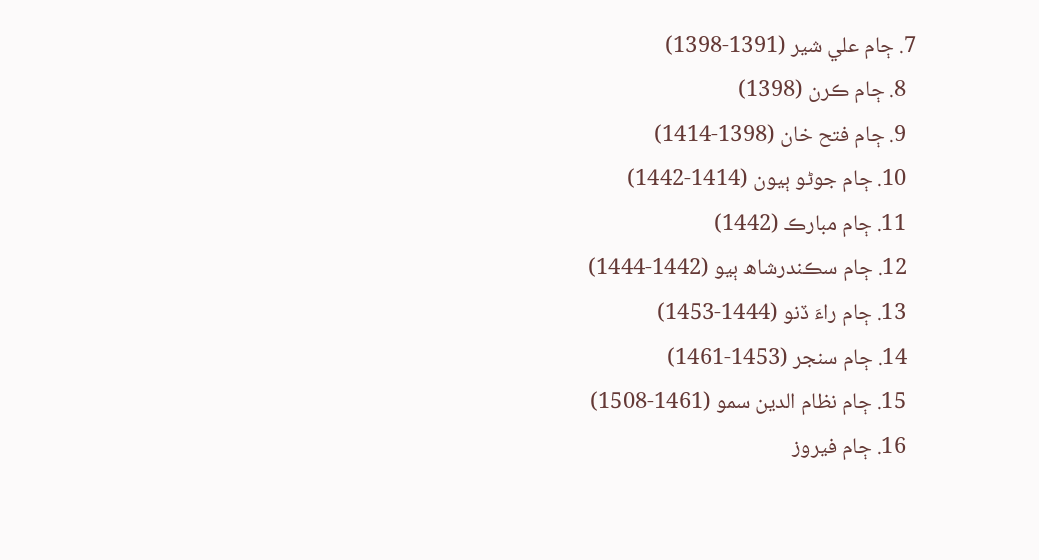7. ڄام علي شير (1391-1398)
  8. ڄام ڪرن (1398)
  9. ڄام فتح خان (1398-1414)
  10. ڄام جوڻو ٻيون (1414-1442)
  11. ڄام مبارڪ (1442)
  12. ڄام سڪندرشاھ ٻيو (1442-1444)
  13. ڄام راءَ ڏنو (1444-1453)
  14. ڄام سنجر (1453-1461)
  15. ڄام نظام الدين سمو (1461-1508)
  16. ڄام فيروز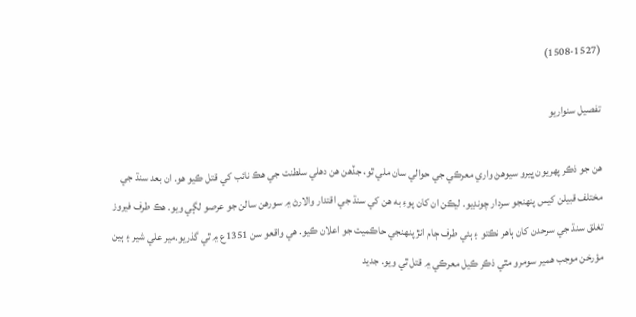(1508-1527)

تفصيل سنواريو

ھن جو ذڪر پهريون ڀيرو سيوهڻ واري معرڪي جي حوالي سان ملي ٿو، جڏهن هن دهلي سلطنت جي هڪ نائب کي قتل ڪيو هو. ان بعد سنڌ جي مختلف قبيلن کيس پنهنجو سردار چونڊيو. ليڪن ان کان پوءِ به هن کي سنڌ جي اقتدار والارڻ ۾ سورهن سالن جو عرصو لڳي ويو. هڪ طرف فيروز تغلق سنڌ جي سرحدن کان ٻاهر نڪتو ۽ ٻئي طرف ڄام انڙ پنهنجي حاڪميت جو اعلان ڪيو. هي واقعو سن 1351ع ۾ ٿي گذريو.مير علي شير ۽ ٻين مؤرخن موجب همير سومرو مٿي ذڪر ڪيل معرڪي ۾ قتل ٿي ويو. جديد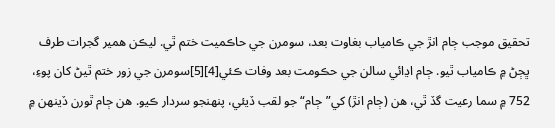تحقيق موجب ڄام انڙ جي ڪامياب بغاوت بعد، سومرن جي حاڪميت ختم ٿي. ليڪن همير گجرات طرف ڀڄڻ ۾ ڪامياب ٿيو. ڄام اڍائي سالن جي حڪومت بعد وفات ڪئي[4][5]سومرن جي زور ختم ٿيڻ کان پوءِ، 752 ۾ سما رعيت گڏ ٿي، ھن (ڄام انڙ) کي”ڄام“ جو لقب ڏيئي، پنهنجو سردار ڪيو. ھن ڄام ٿورن ڏينهن ۾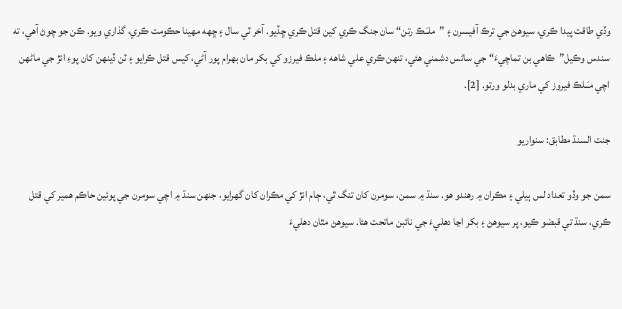وڏي طاقت پيدا ڪري، سيوھڻ جي ترڪ آفيسرن ۽ ”ملـَـڪ رتن“ سان جنگ ڪري کين قتل ڪري ڇڏيو. آخر ٽي سال ۽ ڇهه مهينا حڪومت ڪري، گذاري ويو. ڪن جو چوڻ آهي، ته سندس وڪيل”ڪاهي بن تماچيءَ“ جي ساڻس دشمني هئي، تنهن ڪري علي شاهه ۽ ملڪ فيرزو کي بکر مان بهرام پور آڻي، کيس قتل ڪرايو ۽ ٽن ڏينهن کان پوءِ انڙ جي ماڻهن اچي مـَـلڪ فيروز کي ماري بدلو ورتو. [2].

جنت السنڌ مطابق: سنواريو

سمن جو وڏو تعداد لس ٻيلي ۽ مڪران ۾ رهندو هو. سنڌ ۾ سمن، سومرن کان تنگ ٿي، ڄام انڙ کي مڪران کان گهرايو، جنهن سنڌ ۾ اچي سومرن جي پوئين حاڪم همير کي قتل ڪري، سنڌ تي قبضو ڪيو، پر سيوهڻ ۽ بکر اڃا دهليءَ جي نائبن ماتحت هئا. سيوهڻ مٿان دهليءَ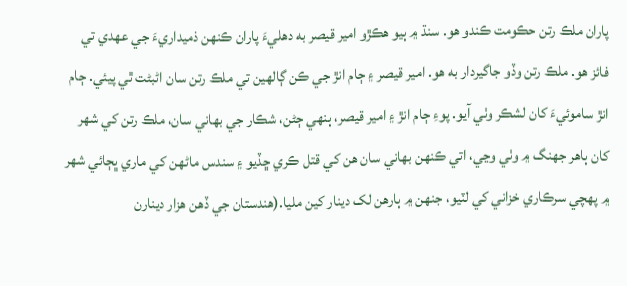پاران ملڪ رتن حڪومت ڪندو هو. سنڌ ۾ ٻيو هڪڙو امير قيصر به دهليءَ پاران ڪنهن ذميداريءَ جي عهدي تي فائز هو. ملڪ رتن وڏو جاگيردار به هو. امير قيصر ۽ ڄام انڙ جي ڪن ڳالهين تي ملڪ رتن سان اڻبڻت ٿي پيئي. ڄام انڙ ساموئيءَ کان لشڪر وٺي آيو. پوءِ ڄام انڙ ۽ امير قيصر، ٻنهي ڄڻن، شڪار جي بهاني سان، ملڪ رتن کي شهر کان ٻاهر جهنگ ۾ وٺي وڃي، اتي ڪنهن بهاني سان هن کي قتل ڪري ڇڏيو ۽ سندس ماڻهن کي ماري ڀڄائي شهر ۾ پهچي سرڪاري خزاني کي لٽيو، جنهن ۾ ٻارهن لک دينار کين مليا.(هندستان جي ڏهن هزار دينارن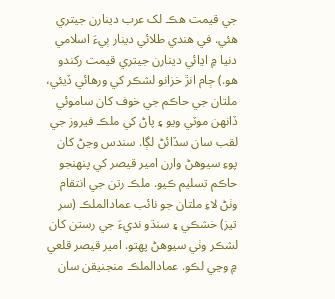جي قيمت هڪ لک عرب دينارن جيتري هئي. في هندي طلائي دينار ٻيءَ اسلامي دنيا ۾ اڍائي دينارن جيتري قيمت رکندو هو.) ڄام انڙ خزانو لشڪر کي ورهائي ڏيئي، ملتان جي حاڪم جي خوف کان ساموئي ڏانهن موٽي ويو ۽ پاڻ کي ملڪ فيروز جي لقب سان سڏائڻ لڳا. سندس وڃڻ کان پوءِ سيوهڻ وارن امير قيصر کي پنهنجو حاڪم تسليم ڪيو. ملڪ رتن جي انتقام وٺڻ لاءِ ملتان جو نائب عمادالملڪ (سر تيز) خشڪي ۽ سنڌو نديءَ جي رستن کان لشڪر وٺي سيوهڻ پهتو. امير قيصر قلعي ۾ وڃي لڪو. عمادالملڪ منجنيقن سان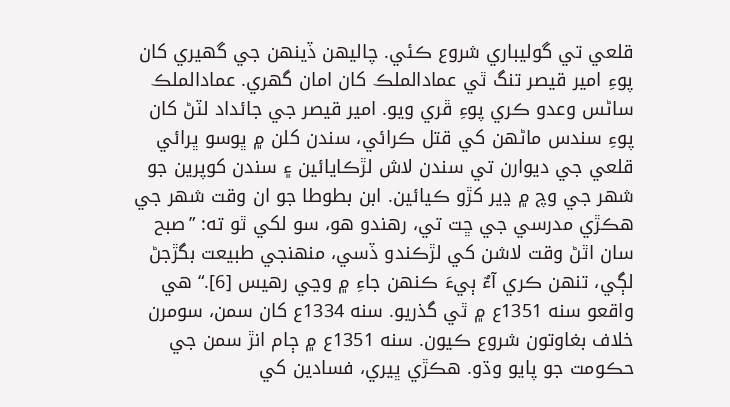قلعي تي گوليباري شروع ڪئي. چاليهن ڏينهن جي گهيري کان پوءِ امير قيصر تنگ ٿي عمادالملڪ کان امان گهري. عمادالملڪ ساڻس وعدو ڪري پوءِ ڦري ويو. امير قيصر جي جائداد لٽڻ کان پوءِ سندس ماڻهن کي قتل ڪرائي، سندن کلن ۾ ڀوسو ڀرائي قلعي جي ديوارن تي سندن لاش لڙڪايائين ۽ سندن کوپرين جو شهر جي وچ ۾ ڍير کڙو ڪيائين. ابن بطوطا جو ان وقت شهر جي هڪڙي مدرسي جي ڇت تي، رهندو هو، سو لکي ٿو ته: ”صبح سان اٿڻ وقت لاشن کي لڙڪندو ڏسي، منهنجي طبيعت بگڙجڻ لڳي، تنهن ڪري آءٌ ٻيءَ ڪنهن جاءِ ۾ وڃي رهيس [6].“ هي واقعو سنه 1351ع ۾ ٿي گذريو. سنه 1334ع کان سمن، سومرن خلاف بغاوتون شروع ڪيون. سنه 1351ع ۾ ڄام انڙ سمن جي حڪومت جو پايو وڌو. هڪڙي ڀيري، فسادين کي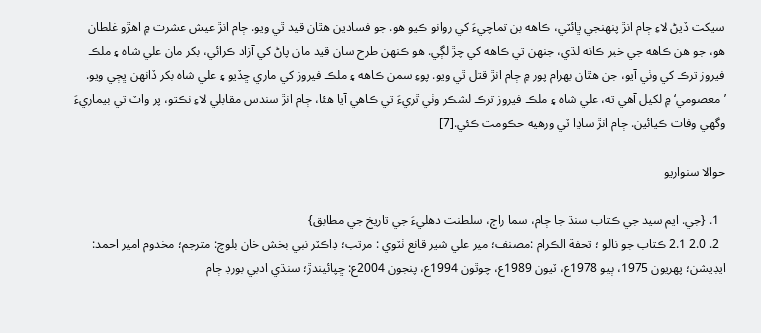سيکت ڏيڻ لاءِ ڄام انڙ پنهنجي ڀائٽي، ڪاهه بن تماچيءَ کي روانو ڪيو هو. جو فسادين هٿان قيد ٿي ويو. ڄام انڙ عيش عشرت ۾ اهڙو غلطان هو، جو هن ڪاهه جي خبر ڪانه لڌي، جنهن تي ڪاهه کي چڙ لڳي. هو ڪنهن طرح سان قيد مان پاڻ کي آزاد ڪرائي، بکر مان علي شاه ۽ ملڪ فيروز ترڪ کي وٺي آيو، جن هٿان بهرام پور ۾ ڄام انڙ قتل ٿي ويو. پوءِ سمن ڪاهه ۽ ملڪ فيروز کي ماري ڇڏيو ۽ علي شاه بکر ڏانهن ڀڄي ويو. ’معصومي‘ ۾ لکيل آهي ته، علي شاه ۽ ملڪ فيروز ترڪ لشڪر وٺي ٿريءَ تي ڪاهي آيا هئا، ڄام انڙ سندس مقابلي لاءِ نڪتو، پر واٽ تي بيماريءَ وگهي وفات ڪيائين. ڄام انڙ ساڍا ٽي ورهيه حڪومت ڪئي.[7]

حوالا سنواريو

  1. {جي. ايم سيد جي ڪتاب سنڌ جا ڄام، سما راڄ، سلطنت دھليءَ جي تاريخ جي مطابق}
  2. 2.0 2.1 ڪتاب جو نالو ؛ تحفة الڪرام :مصنف؛ مير علي شير قانع ٺٽوي : مرتب؛ ڊاڪٽر نبي بخش خان بلوچ: مترجم؛ مخدوم امير احمد: ايڊيشن؛ پهريون 1975، ٻيو 1978ع، ٽيون 1989ع، چوٿون 1994ع، پنجون 2004ع: ڇپائيندڙ؛ سنڌي ادبي بورڊ ڄام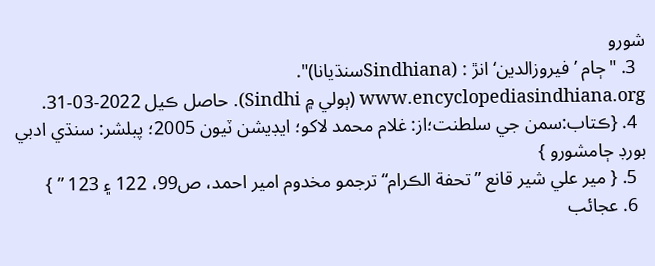شورو
  3. "ڄام ’فيروزالدين‘ انڙ : (Sindhianaسنڌيانا)". www.encyclopediasindhiana.org (ٻولي ۾ Sindhi). حاصل ڪيل 2022-03-31.
  4. {ڪتاب:سمن جي سلطنت؛از: غلام محمد لاکو؛ ايڊيشن ٽيون 2005؛ پبلشر: سنڌي ادبي بورڊ ڄامشورو }
  5. { مير علي شير قانع ”تحفة الڪرام“ ترجمو مخدوم امير احمد، ص99، 122 ۽ 123 ” }
  6. عجائب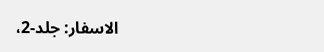الاسفار: جلد-2،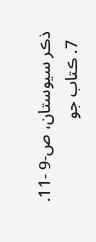ذڪر سيوستان، ص-9 -11.
  7. ڪتاب جو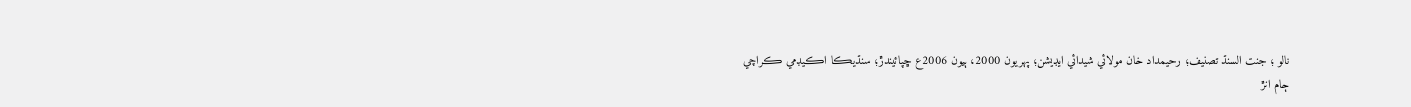نالو ؛ جنت السنڌ تصنيف؛ رحيمداد خان مولائي شيدائي ايڊيشن؛ پهريون 2000، ٻيون 2006ع ڇپائيندڙ؛ سنڌيڪا اڪيڊمي ڪراچي
ڄام انڙ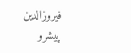فيروزالدين
پيشرو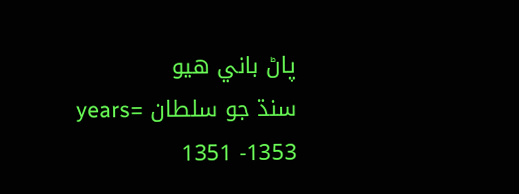پاڻ باني ھيو
سنڌ جو سلطان years= 1351 -1353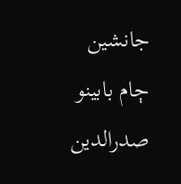جانشين
ڄام بابينو صدرالدين